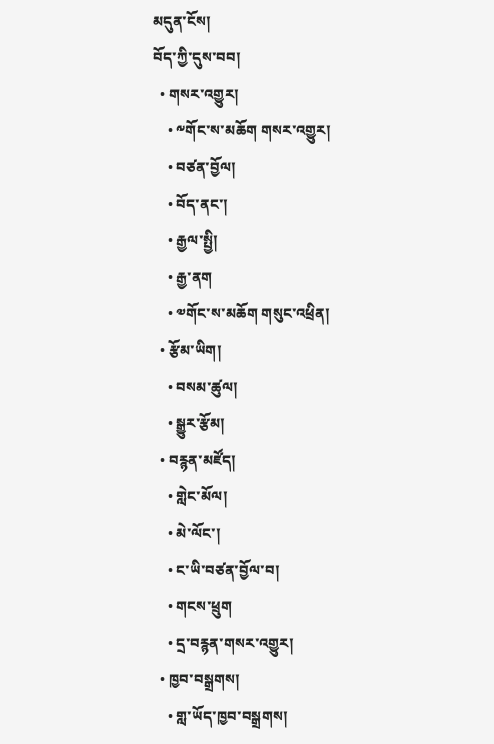མདུན་ངོས།
བོད་ཀྱི་དུས་བབ།
  • གསར་འགྱུར།
    • ༸གོང་ས་མཆོག གསར་འགྱུར།
    • བཙན་བྱོལ།
    • བོད་ནང་།
    • རྒྱལ་སྤྱི།
    • རྒྱ་ནག
    • ༧གོང་ས་མཆོག གསུང་འཕྲིན།
  • རྩོམ་ཡིག།
    • བསམ་ཚུལ།
    • སྒྱུར་རྩོམ།
  • བརྙན་མཛོད།
    • གླེང་མོལ།
    • མེ་ལོང་།
    • ང་ཡི་བཙན་བྱོལ་བ།
    • གངས་ཕྲུག
    • དྲ་བརྙན་གསར་འགྱུར།
  • ཁྱབ་བསྒྲགས།
    • གླ་ཡོད་ཁྱབ་བསྒྲགས།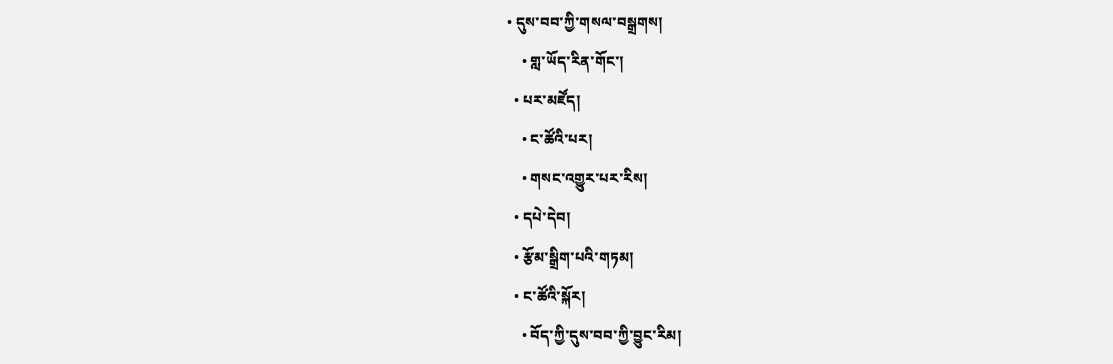• དུས་བབ་ཀྱི་གསལ་བསྒྲགས།
    • གླ་ཡོད་རིན་གོང་།
  • པར་མཛོད།
    • ང་ཚོའི་པར།
    • གསང་འགྱུར་པར་རིས།
  • དཔེ་དེབ།
  • རྩོམ་སྒྲིག་པའི་གཏམ།
  • ང་ཚོའི་སྐོར།
    • བོད་ཀྱི་དུས་བབ་ཀྱི་བྱུང་རིམ།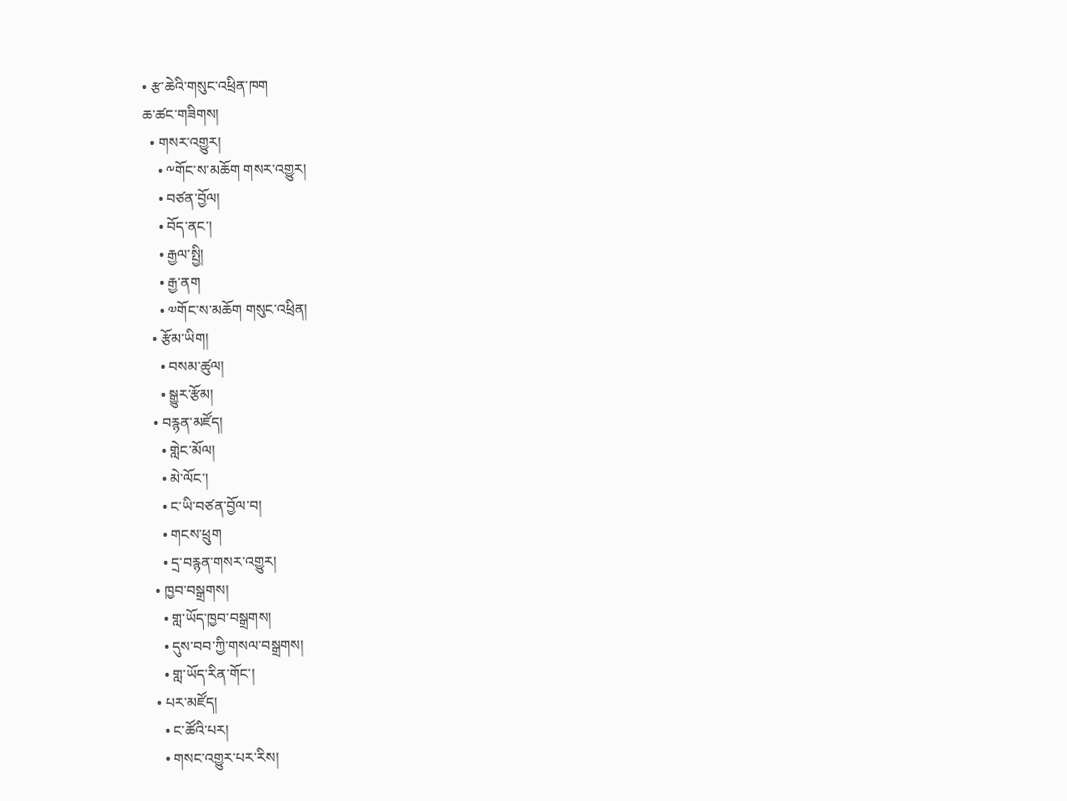• རྩ་ཆེའི་གསུང་འཕྲིན་ཁག
ཆ་ཚང་གཟིགས།
  • གསར་འགྱུར།
    • ༸གོང་ས་མཆོག གསར་འགྱུར།
    • བཙན་བྱོལ།
    • བོད་ནང་།
    • རྒྱལ་སྤྱི།
    • རྒྱ་ནག
    • ༧གོང་ས་མཆོག གསུང་འཕྲིན།
  • རྩོམ་ཡིག།
    • བསམ་ཚུལ།
    • སྒྱུར་རྩོམ།
  • བརྙན་མཛོད།
    • གླེང་མོལ།
    • མེ་ལོང་།
    • ང་ཡི་བཙན་བྱོལ་བ།
    • གངས་ཕྲུག
    • དྲ་བརྙན་གསར་འགྱུར།
  • ཁྱབ་བསྒྲགས།
    • གླ་ཡོད་ཁྱབ་བསྒྲགས།
    • དུས་བབ་ཀྱི་གསལ་བསྒྲགས།
    • གླ་ཡོད་རིན་གོང་།
  • པར་མཛོད།
    • ང་ཚོའི་པར།
    • གསང་འགྱུར་པར་རིས།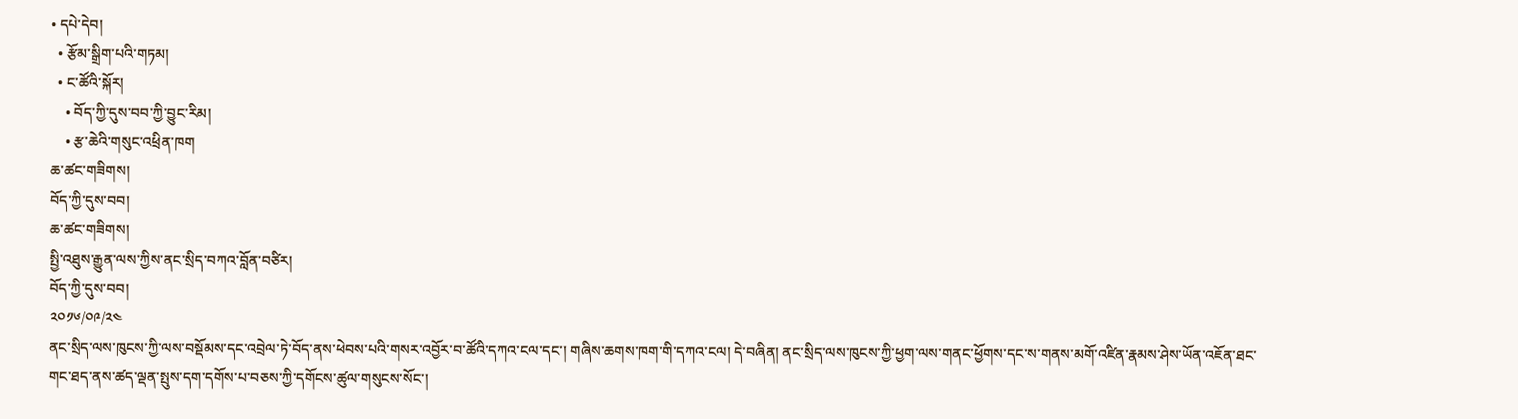• དཔེ་དེབ།
  • རྩོམ་སྒྲིག་པའི་གཏམ།
  • ང་ཚོའི་སྐོར།
    • བོད་ཀྱི་དུས་བབ་ཀྱི་བྱུང་རིམ།
    • རྩ་ཆེའི་གསུང་འཕྲིན་ཁག
ཆ་ཚང་གཟིགས།
བོད་ཀྱི་དུས་བབ།
ཆ་ཚང་གཟིགས།
སྤྱི་འཐུས་རྒྱུན་ལས་ཀྱིས་ནང་སྲིད་བཀའ་བློན་བཙིར།
བོད་ཀྱི་དུས་བབ།
༢༠༡༦/༠༩/༢༤
ནང་སྲིད་ལས་ཁུངས་ཀྱི་ལས་བསྡོམས་དང་འབྲེལ་ཏེ་བོད་ནས་ཕེབས་པའི་གསར་འབྱོར་བ་ཚོའི་དཀའ་ངལ་དང་། གཞིས་ཆགས་ཁག་གི་དཀའ་ངལ། དེ་བཞིན། ནང་སྲིད་ལས་ཁུངས་ཀྱི་ཕྱག་ལས་གནང་ཕྱོགས་དང་ས་གནས་མགོ་འཛིན་རྣམས་ཤེས་ཡོན་འཇོན་ཐང་གང་ཐད་ནས་ཚད་ལྡན་སྤུས་དག་དགོས་པ་བཅས་ཀྱི་དགོངས་ཚུལ་གསུངས་སོང་།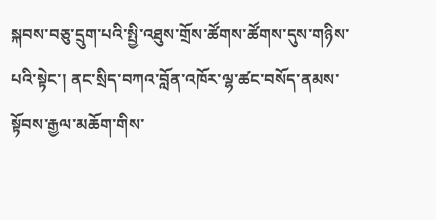སྐབས་བཅུ་དྲུག་པའི་སྤྱི་འཐུས་གྲོས་ཚོགས་ཚོགས་དུས་གཉིས་པའི་སྟེང་། ནང་སྲིད་བཀའ་བློན་འཁོར་ལྷ་ཚང་བསོད་ནམས་སྟོབས་རྒྱལ་མཆོག་གིས་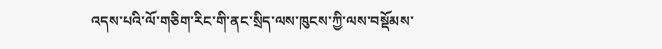འདས་པའི་ལོ་གཅིག་རིང་གི་ནང་སྲིད་ལས་ཁུངས་ཀྱི་ལས་བསྡོམས་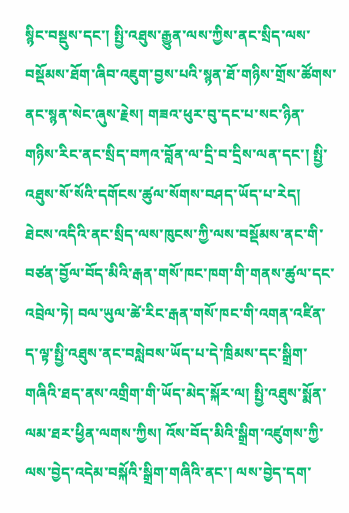སྙིང་བསྡུས་དང་། སྤྱི་འཐུས་རྒྱུན་ལས་ཀྱིས་ནང་སྲིད་ལས་བསྡོམས་ཐོག་ཞིབ་འཇུག་བྱས་པའི་སྙན་ཐོ་གཉིས་གྲོས་ཚོགས་ནང་སྙན་སེང་ཞུས་རྗེས། གཟའ་ཕུར་བུ་དང་པ་སང་ཉིན་གཉིས་རིང་ནང་སྲིད་བཀའ་བློན་ལ་དྲི་བ་དྲིས་ལན་དང་། སྤྱི་འཐུས་སོ་སོའི་དགོངས་ཚུལ་སོགས་བཤད་ཡོད་པ་རེད།
ཐེངས་འདིའི་ནང་སྲིད་ལས་ཁུངས་ཀྱི་ལས་བསྡོམས་ནང་གི་བཙན་བྱོལ་བོད་མིའི་རྒན་གསོ་ཁང་ཁག་གི་གནས་ཚུལ་དང་འབྲེལ་ཏེ། བལ་ཡུལ་ཚེ་རིང་རྒན་གསོ་ཁང་གི་འགན་འཛིན་ད་ལྟ་སྤྱི་འཐུས་ནང་བསླེབས་ཡོད་པ་དེ་ཁྲིམས་དང་སྒྲིག་གཞིའི་ཐད་ནས་འགྲིག་གི་ཡོད་མེད་སྐོར་ལ། སྤྱི་འཐུས་སྨོན་ལམ་ཐར་ཕྱིན་ལགས་ཀྱིས། འོས་བོད་མིའི་སྒྲིག་འཛུགས་ཀྱི་ལས་བྱེད་འདེམ་བསྐོའི་སྒྲིག་གཞིའི་ནང་། ལས་བྱེད་དག་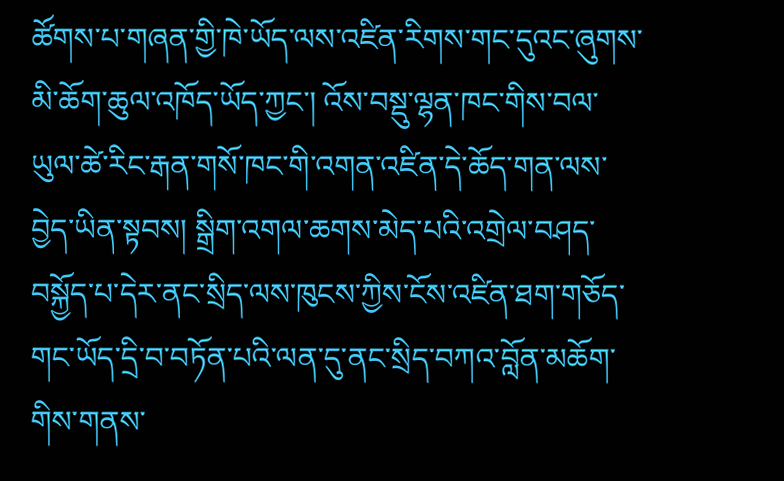ཚོགས་པ་གཞན་གྱི་ཁེ་ཡོད་ལས་འཛིན་རིགས་གང་དུའང་ཞུགས་མི་ཆོག་ཆུལ་འཁོད་ཡོད་ཀྱང་། འོས་བསྡུ་ལྷན་ཁང་གིས་བལ་ཡུལ་ཚེ་རིང་རྒན་གསོ་ཁང་གི་འགན་འཛིན་དེ་ཆོད་གན་ལས་བྱེད་ཡིན་སྟབས། སྒྲིག་འགལ་ཆགས་མེད་པའི་འགྲེལ་བཤད་བསྐྱོད་པ་དེར་ནང་སྲིད་ལས་ཁུངས་ཀྱིས་ངོས་འཛིན་ཐག་གཅོད་གང་ཡོད་དྲི་བ་བཏོན་པའི་ལན་དུ་ནང་སྲིད་བཀའ་བློན་མཆོག་གིས་གནས་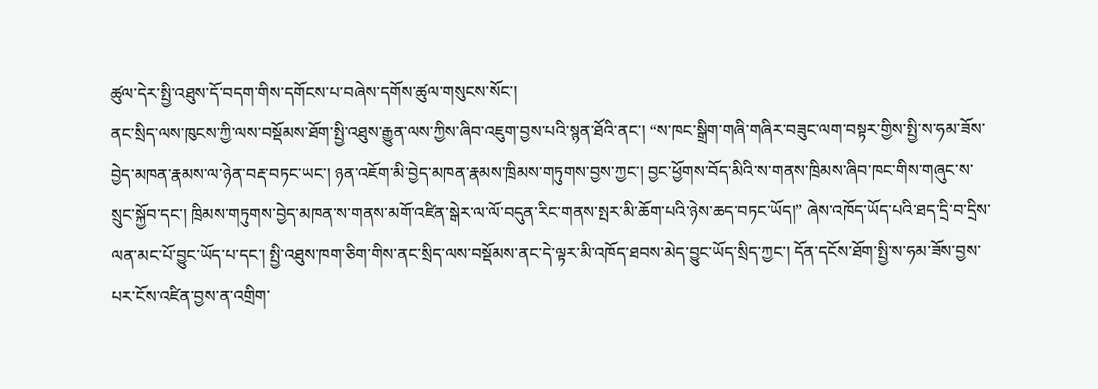ཚུལ་དེར་སྤྱི་འཐུས་དོ་བདག་གིས་དགོངས་པ་བཞེས་དགོས་ཚུལ་གསུངས་སོང་།
ནང་སྲིད་ལས་ཁུངས་ཀྱི་ལས་བསྡོམས་ཐོག་སྤྱི་འཐུས་རྒྱུན་ལས་ཀྱིས་ཞིབ་འཇུག་བྱས་པའི་སྙན་ཐོའི་ནང་། “ས་ཁང་སྒྲིག་གཞི་གཞིར་བཟུང་ལག་བསྟར་གྱིས་སྤྱི་ས་ཧམ་ཟོས་བྱེད་མཁན་རྣམས་ལ་ཉེན་བརྡ་བཏང་ཡང་། ཉན་འཇོག་མི་བྱེད་མཁན་རྣམས་ཁྲིམས་གཏུགས་བྱས་ཀྱང་། བྱང་ཕྱོགས་བོད་མིའི་ས་གནས་ཁྲིམས་ཞིབ་ཁང་གིས་གཞུང་ས་སྲུང་སྐྱོབ་དང་། ཁྲིམས་གཏུགས་བྱེད་མཁན་ས་གནས་མགོ་འཛིན་སྒེར་ལ་ལོ་བདུན་རིང་གནས་སྤར་མི་ཆོག་པའི་ཉེས་ཆད་བཏང་ཡོད།” ཞེས་འཁོད་ཡོད་པའི་ཐད་དྲི་བ་དྲིས་ལན་མང་པོ་བྱུང་ཡོད་པ་དང་། སྤྱི་འཐུས་ཁག་ཅིག་གིས་ནང་སྲིད་ལས་བསྡོམས་ནང་དེ་ལྟར་མི་འཁོད་ཐབས་མེད་བྱུང་ཡོད་སྲིད་ཀྱང་། དོན་དངོས་ཐོག་སྤྱི་ས་ཧམ་ཟོས་བྱས་པར་ངོས་འཛིན་བྱས་ན་འགྲིག་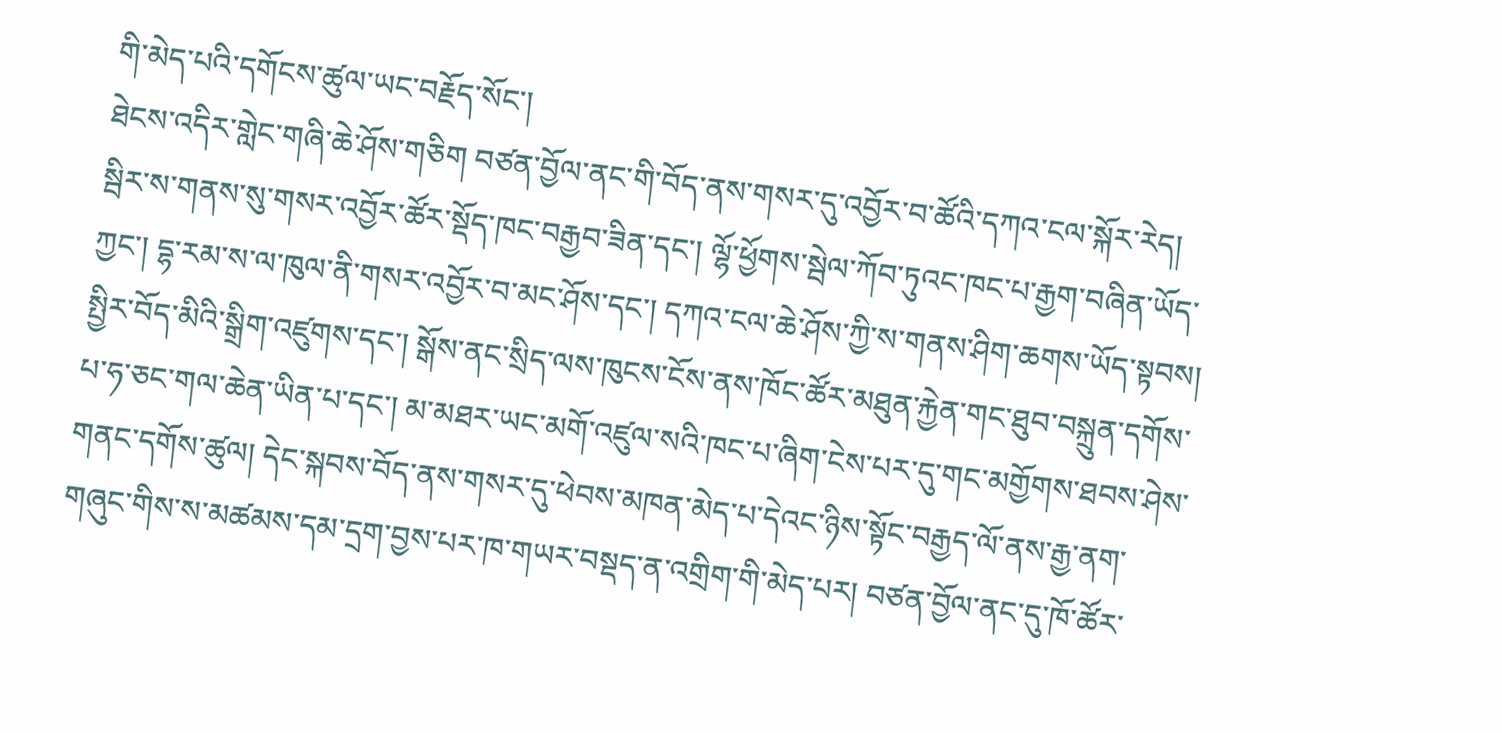གི་མེད་པའི་དགོངས་ཚུལ་ཡང་བརྗོད་སོང་།
ཐེངས་འདིར་གླེང་གཞི་ཆེ་ཤོས་གཅིག བཙན་བྱོལ་ནང་གི་བོད་ནས་གསར་དུ་འབྱོར་བ་ཚོའི་དཀའ་ངལ་སྐོར་རེད། སྦིར་ས་གནས་སུ་གསར་འབྱོར་ཚོར་སྡོད་ཁང་བརྒྱབ་ཟིན་དང་། ལྷོ་ཕྱོགས་སྦེལ་ཀོབ་ཏུའང་ཁང་པ་རྒྱག་བཞིན་ཡོད་ཀྱང་། དྷ་རམ་ས་ལ་ཁུལ་ནི་གསར་འབྱོར་བ་མང་ཤོས་དང་། དཀའ་ངལ་ཆེ་ཤོས་ཀྱི་ས་གནས་ཤིག་ཆགས་ཡོད་སྟབས། སྤྱིར་བོད་མིའི་སྒྲིག་འཛུགས་དང་། སྒོས་ནང་སྲིད་ལས་ཁུངས་ངོས་ནས་ཁོང་ཚོར་མཐུན་རྐྱེན་གང་ཐུབ་བསྐྲུན་དགོས་པ་ཧ་ཅང་གལ་ཆེན་ཡིན་པ་དང་། མ་མཐར་ཡང་མགོ་འཛུལ་སའི་ཁང་པ་ཞིག་ངེས་པར་དུ་གང་མགྱོགས་ཐབས་ཤེས་གནང་དགོས་ཚུལ། དེང་སྐབས་བོད་ནས་གསར་དུ་ཕེབས་མཁན་མེད་པ་དེའང་ཉིས་སྟོང་བརྒྱད་ལོ་ནས་རྒྱ་ནག་གཞུང་གིས་ས་མཚམས་དམ་དྲག་བྱས་པར་ཁ་གཡར་བསྡད་ན་འགྲིག་གི་མེད་པར། བཙན་བྱོལ་ནང་དུ་ཁོ་ཚོར་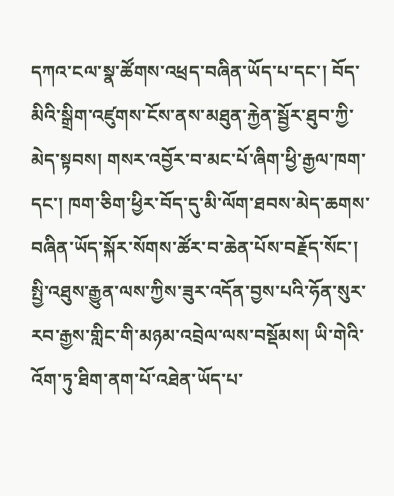དཀའ་ངལ་སྣ་ཚོགས་འཕྲད་བཞིན་ཡོད་པ་དང་། བོད་མིའི་སྒྲིག་འཛུགས་ངོས་ནས་མཐུན་རྐྱེན་སྦྱོར་ཐུབ་ཀྱི་མེད་སྟབས། གསར་འབྱོར་བ་མང་པོ་ཞིག་ཕྱི་རྒྱལ་ཁག་དང་། ཁག་ཅིག་ཕྱིར་བོད་དུ་མི་ལོག་ཐབས་མེད་ཆགས་བཞིན་ཡོད་སྐོར་སོགས་ཚོར་བ་ཆེན་པོས་བརྗོད་སོང་།
སྤྱི་འཐུས་རྒྱུན་ལས་ཀྱིས་ཟུར་འདོན་བྱས་པའི་ཧོན་སུར་རབ་རྒྱས་གླིང་གི་མཉམ་འབྲེལ་ལས་བསྡོམས། ཡི་གེའི་འོག་ཏུ་ཐིག་ནག་པོ་འཐེན་ཡོད་པ་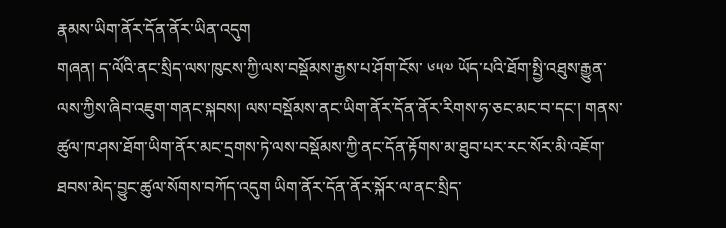རྣམས་ཡིག་ནོར་དོན་ནོར་ཡིན་འདུག
གཞན། ད་ལོའི་ནང་སྲིད་ལས་ཁུངས་ཀྱི་ལས་བསྡོམས་རྒྱས་པ་ཤོག་ངོས་ ༦༥༧ ཡོད་པའི་ཐོག་སྤྱི་འཐུས་རྒྱུན་ལས་ཀྱིས་ཞིབ་འཇུག་གནང་སྐབས། ལས་བསྡོམས་ནང་ཡིག་ནོར་དོན་ནོར་རིགས་ཧ་ཅང་མང་བ་དང་། གནས་ཚུལ་ཁ་ཤས་ཐོག་ཡིག་ནོར་མང་དྲགས་ཏེ་ལས་བསྡོམས་ཀྱི་ནང་དོན་རྟོགས་མ་ཐུབ་པར་རང་སོར་མི་འཇོག་ཐབས་མེད་བྱུང་ཚུལ་སོགས་བཀོད་འདུག ཡིག་ནོར་དོན་ནོར་སྐོར་ལ་ནང་སྲིད་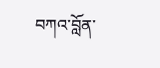བཀའ་བློན་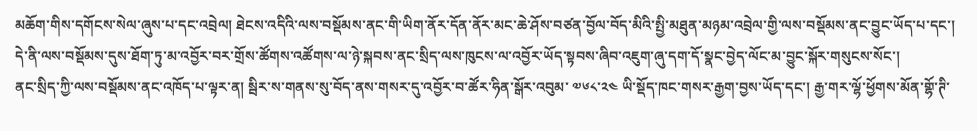མཆོག་གིས་དགོངས་སེལ་ཞུས་པ་དང་འབྲེལ། ཐེངས་འདིའི་ལས་བསྡོམས་ནང་གི་ཡིག་ནོར་དོན་ནོར་མང་ཆེ་ཤོས་བཙན་བྱོལ་བོད་མིའི་སྤྱི་མཐུན་མཉམ་འབྲེལ་གྱི་ལས་བསྡོམས་ནང་བྱུང་ཡོད་པ་དང་། དེ་ནི་ལས་བསྡོམས་དུས་ཐོག་ཏུ་མ་འབྱོར་བར་གྲོས་ཚོགས་འཚོགས་ལ་ཉེ་སྐབས་ནང་སྲིད་ལས་ཁུངས་ལ་འབྱོར་ཡོད་སྟབས་ཞིབ་འཇུག་ཞུ་དག་དོ་སྣང་བྱེད་ལོང་མ་བྱུང་སྐོར་གསུངས་སོང་།
ནང་སྲིད་ཀྱི་ལས་བསྡོམས་ནང་འཁོད་པ་ལྟར་ན། སྦིར་ས་གནས་སུ་བོད་ནས་གསར་དུ་འབྱོར་བ་ཚོར་ཧིན་སྒོར་འབུམ་ ༧༦༨་༢༤ ཡི་སྡོད་ཁང་གསར་རྒྱག་བྱས་ཡོད་དང་། རྒྱ་གར་ལྷོ་ཕྱོགས་མོན་གྷོ་ཊི་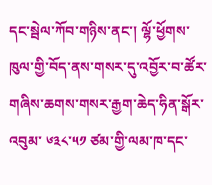དང་སྦེལ་ཀོབ་གཉིས་ནང་། ལྷོ་ཕྱོགས་ཁུལ་གྱི་བོད་ནས་གསར་དུ་འབྱོར་བ་ཚོར་གཞིས་ཆགས་གསར་རྒྱག་ཆེད་ཧིན་སྒོར་འབུམ་ ༦༣༨་༥༡ ཙམ་གྱི་ལམ་ཁ་དང་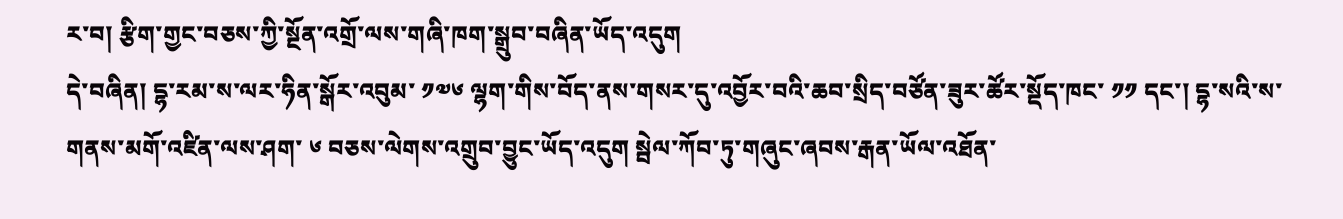ར་བ། རྩིག་གྱང་བཅས་ཀྱི་སྔོན་འགྲོ་ལས་གཞི་ཁག་སྒྲུབ་བཞིན་ཡོད་འདུག
དེ་བཞིན། དྷ་རམ་ས་ལར་ཧིན་སྒོར་འབུམ་ ༡༧༦ ལྷག་གིས་བོད་ནས་གསར་དུ་འབྱོར་བའི་ཆབ་སྲིད་བཙོན་ཟུར་ཚོར་སྡོད་ཁང་ ༡༡ དང་། དྷ་སའི་ས་གནས་མགོ་འཛིན་ལས་ཤག་ ༦ བཅས་ལེགས་འགྲུབ་བྱུང་ཡོད་འདུག སྦེལ་ཀོབ་ཏུ་གཞུང་ཞབས་རྒན་ཡོལ་འཐོན་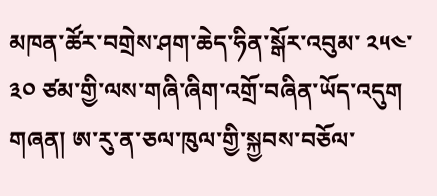མཁན་ཚོར་བགྲེས་ཤག་ཆེད་ཧིན་སྒོར་འབུམ་ ༢༥༤་༣༠ ཙམ་གྱི་ལས་གཞི་ཞིག་འགྲོ་བཞིན་ཡོད་འདུག
གཞན། ཨ་རུ་ན་ཅལ་ཁུལ་གྱི་སྐྱབས་བཅོལ་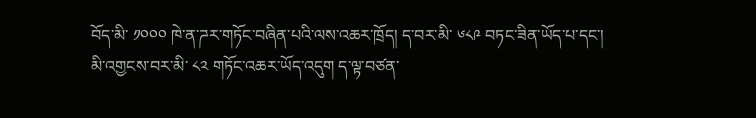བོད་མི་ ༡༠༠༠ ཁེ་ན་ཌར་གཏོང་བཞིན་པའི་ལས་འཆར་ཁྲོད། ད་བར་མི་ ༦༨༩ བཏང་ཟིན་ཡོད་པ་དང་། མི་འགྱངས་བར་མི་ ༨༢ གཏོང་འཆར་ཡོད་འདུག ད་ལྟ་བཙན་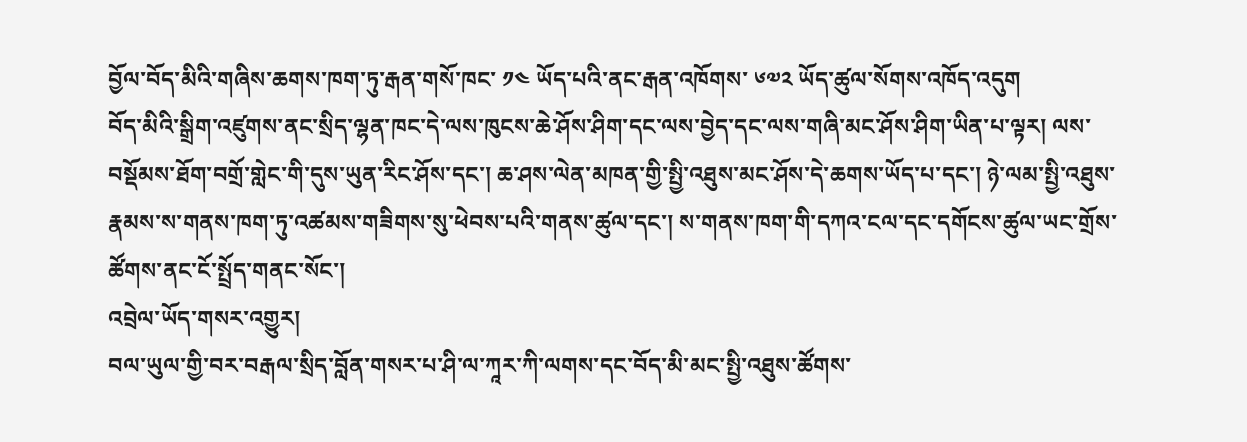བྱོལ་བོད་མིའི་གཞིས་ཆགས་ཁག་ཏུ་རྒན་གསོ་ཁང་ ༡༤ ཡོད་པའི་ནང་རྒན་འཁོགས་ ༦༧༢ ཡོད་ཚུལ་སོགས་འཁོད་འདུག
བོད་མིའི་སྒྲིག་འཛུགས་ནང་སྲིད་ལྷན་ཁང་དེ་ལས་ཁུངས་ཆེ་ཤོས་ཤིག་དང་ལས་བྱེད་དང་ལས་གཞི་མང་ཤོས་ཤིག་ཡིན་པ་ལྟར། ལས་བསྡོམས་ཐོག་བགྲོ་གླེང་གི་དུས་ཡུན་རིང་ཤོས་དང་། ཆ་ཤས་ལེན་མཁན་གྱི་སྤྱི་འཐུས་མང་ཤོས་དེ་ཆགས་ཡོད་པ་དང་། ཉེ་ལམ་སྤྱི་འཐུས་རྣམས་ས་གནས་ཁག་ཏུ་འཚམས་གཟིགས་སུ་ཕེབས་པའི་གནས་ཚུལ་དང་། ས་གནས་ཁག་གི་དཀའ་ངལ་དང་དགོངས་ཚུལ་ཡང་གྲོས་ཚོགས་ནང་ངོ་སྤྲོད་གནང་སོང་།
འབྲེལ་ཡོད་གསར་འགྱུར།
བལ་ཡུལ་གྱི་བར་བརྒལ་སྲིད་བློན་གསར་པ་ཤི་ལ་ཀཱར་ཀི་ལགས་དང་བོད་མི་མང་སྤྱི་འཐུས་ཚོགས་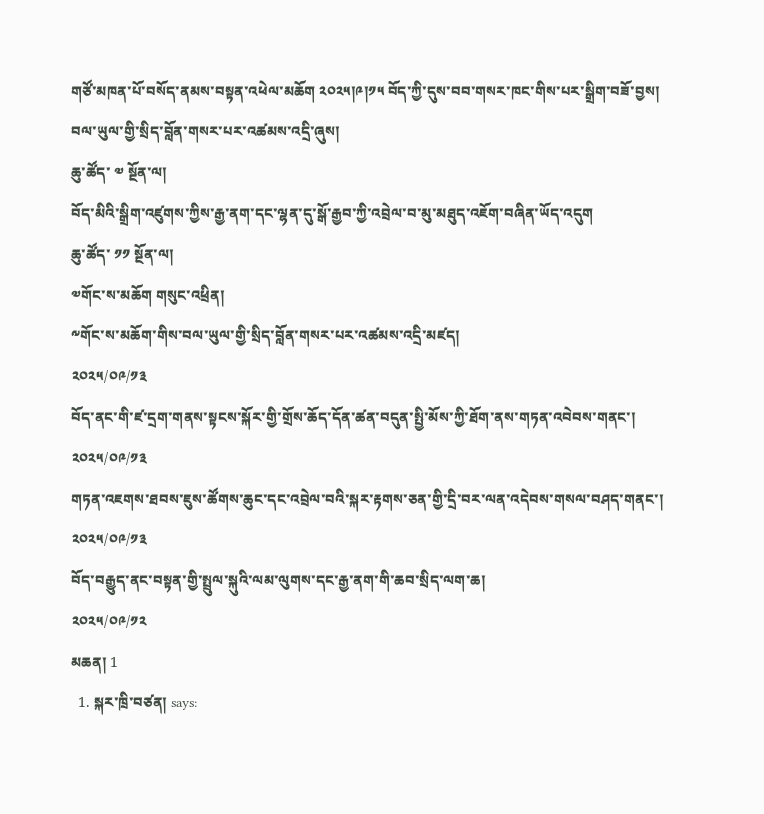གཙོ་མཁན་པོ་བསོད་ནམས་བསྟན་འཕེལ་མཆོག ༢༠༢༥།༩།༡༥ བོད་ཀྱི་དུས་བབ་གསར་ཁང་གིས་པར་སྒྲིག་བཟོ་བྱས།
བལ་ཡུལ་གྱི་སྲིད་བློན་གསར་པར་འཚམས་འདྲི་ཞུས།
ཆུ་ཚོད་ ༧ སྔོན་ལ།
བོད་མིའི་སྒྲིག་འཛུགས་ཀྱིས་རྒྱ་ནག་དང་ལྷན་དུ་སྒོ་རྒྱབ་ཀྱི་འབྲེལ་བ་མུ་མཐུད་འཇོག་བཞིན་ཡོད་འདུག
ཆུ་ཚོད་ ༡༡ སྔོན་ལ།
༧གོང་ས་མཆོག གསུང་འཕྲིན།
༸གོང་ས་མཆོག་གིས་བལ་ཡུལ་གྱི་སྲིད་བློན་གསར་པར་འཚམས་འདྲི་མཛད།
༢༠༢༥/༠༩/༡༣
བོད་ནང་གི་ཛ་དྲག་གནས་སྟངས་སྐོར་གྱི་གྲོས་ཆོད་དོན་ཚན་བདུན་སྤྱི་མོས་ཀྱི་ཐོག་ནས་གཏན་འབེབས་གནང་།
༢༠༢༥/༠༩/༡༣
གཏན་འཇགས་ཐབས་ཇུས་ཚོགས་ཆུང་དང་འབྲེལ་བའི་སྐར་རྟགས་ཅན་གྱི་དྲི་བར་ལན་འདེབས་གསལ་བཤད་གནང་།
༢༠༢༥/༠༩/༡༣
བོད་བརྒྱུད་ནང་བསྟན་གྱི་སྤྲུལ་སྐུའི་ལམ་ལུགས་དང་རྒྱ་ནག་གི་ཆབ་སྲིད་ལག་ཆ།
༢༠༢༥/༠༩/༡༢
མཆན། 1
  1. སྐར་ཁྲི་བཙན། says: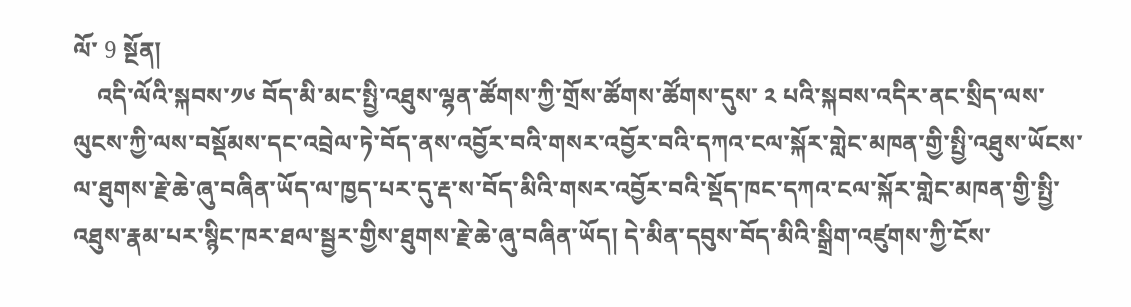ལོ་ 9 སྔོན།
    འདི་ལོའི་སྐབས་༡༦ བོད་མི་མང་སྤྱི་འཐུས་ལྷན་ཚོགས་ཀྱི་གྲོས་ཚོགས་ཚོགས་དུས་ ༢ པའི་སྐབས་འདིར་ནང་སྲིད་ལས་ལུངས་ཀྱི་ལས་བསྡོམས་དང་འབྲེལ་ཏེ་བོད་ནས་འབྱོར་བའི་གསར་འབྱོར་བའི་དཀའ་ངལ་སྐོར་གླེང་མཁན་གྱི་སྤྱི་འཐུས་ཡོངས་ལ་ཐུགས་རྗེ་ཆེ་ཞུ་བཞིན་ཡོད་ལ་ཁྱད་པར་དུ་རྡ་ས་བོད་མིའི་གསར་འབྱོར་བའི་སྡོད་ཁང་དཀའ་ངལ་སྐོར་གླེང་མཁན་གྱི་སྤྱི་འཐུས་རྣམ་པར་སྙིང་ཁར་ཐལ་སྦྱར་གྱིས་ཐུགས་རྗེ་ཆེ་ཞུ་བཞིན་ཡོད། དེ་མིན་དབུས་བོད་མིའི་སྒྲིག་འཛུགས་ཀྱི་ངོས་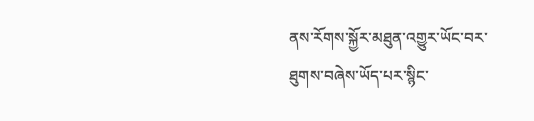ནས་རོགས་སྐྱོར་མཐུན་འགྱུར་ཡོང་བར་ཐུགས་བཞེས་ཡོད་པར་སྙིང་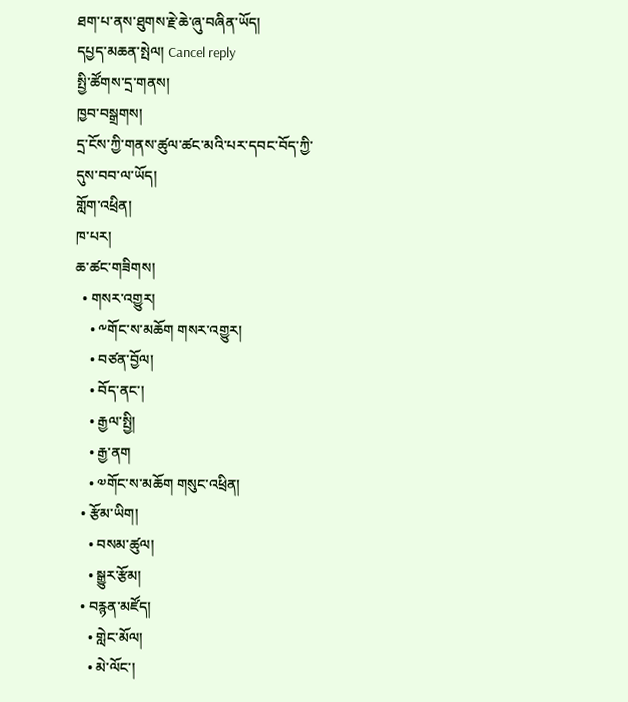ཐག་པ་ནས་ཐུགས་རྗེ་ཆེ་ཞུ་བཞིན་ཡོད།
དཔྱད་མཆན་སྤེལ། Cancel reply
སྤྱི་ཚོགས་དྲ་གནས།
ཁྱབ་བསྒྲགས།
དྲ་ངོས་ཀྱི་གནས་ཚུལ་ཚང་མའི་པར་དབང་བོད་ཀྱི་དུས་བབ་ལ་ཡོད།
གློག་འཕྲིན།
ཁ་པར།
ཆ་ཚང་གཟིགས།
  • གསར་འགྱུར།
    • ༸གོང་ས་མཆོག གསར་འགྱུར།
    • བཙན་བྱོལ།
    • བོད་ནང་།
    • རྒྱལ་སྤྱི།
    • རྒྱ་ནག
    • ༧གོང་ས་མཆོག གསུང་འཕྲིན།
  • རྩོམ་ཡིག།
    • བསམ་ཚུལ།
    • སྒྱུར་རྩོམ།
  • བརྙན་མཛོད།
    • གླེང་མོལ།
    • མེ་ལོང་།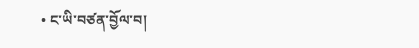• ང་ཡི་བཙན་བྱོལ་བ།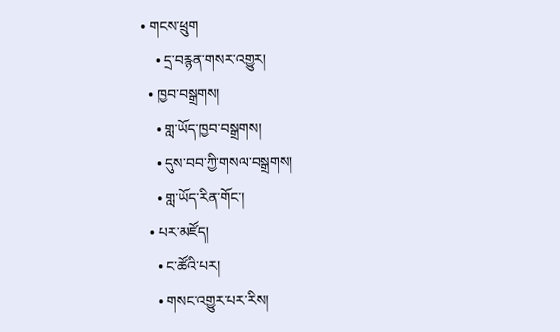• གངས་ཕྲུག
    • དྲ་བརྙན་གསར་འགྱུར།
  • ཁྱབ་བསྒྲགས།
    • གླ་ཡོད་ཁྱབ་བསྒྲགས།
    • དུས་བབ་ཀྱི་གསལ་བསྒྲགས།
    • གླ་ཡོད་རིན་གོང་།
  • པར་མཛོད།
    • ང་ཚོའི་པར།
    • གསང་འགྱུར་པར་རིས།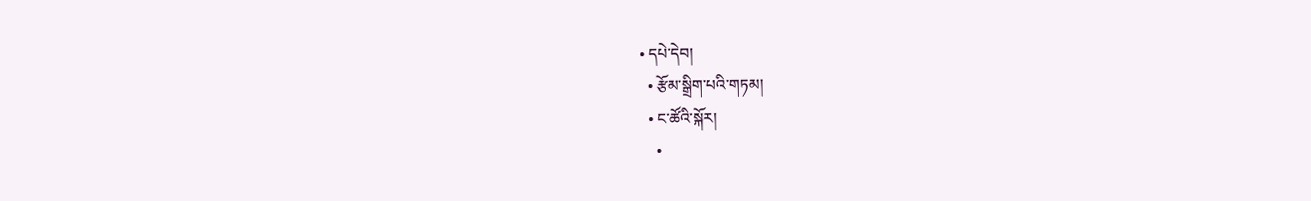• དཔེ་དེབ།
  • རྩོམ་སྒྲིག་པའི་གཏམ།
  • ང་ཚོའི་སྐོར།
    •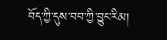བོད་ཀྱི་དུས་བབ་ཀྱི་བྱུང་རིམ།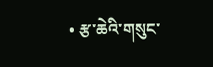• རྩ་ཆེའི་གསུང་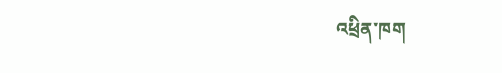འཕྲིན་ཁག